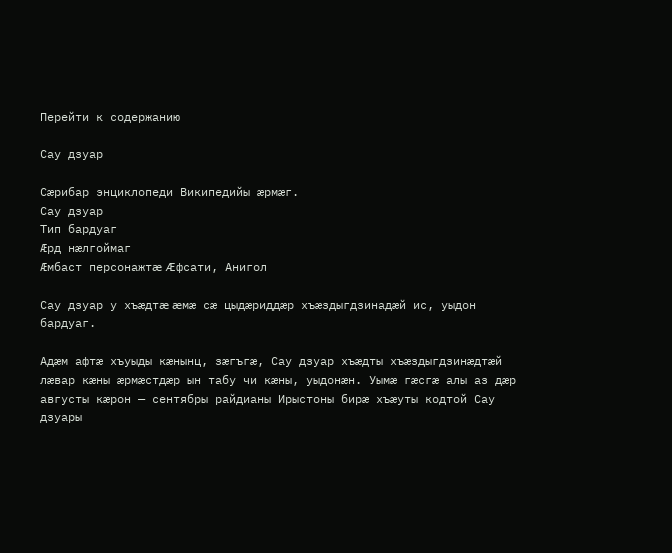Перейти к содержанию

Сау дзуар

Сæрибар энциклопеди Википедийы æрмæг.
Сау дзуар
Тип бардуаг
Æрд нæлгоймаг
Æмбаст персонажтæ Æфсати, Анигол

Сау дзуар у хъæдтæ æмæ сæ цыдæриддæр хъæздыгдзинадæй ис, уыдон бардуаг.

Адæм афтæ хъуыды кæнынц, зæгъгæ, Сау дзуар хъæдты хъæздыгдзинæдтæй лæвар кæны æрмæстдæр ын табу чи кæны, уыдонæн. Уымæ гæсгæ алы аз дæр августы кæрон — сентябры райдианы Ирыстоны бирæ хъæуты кодтой Сау дзуары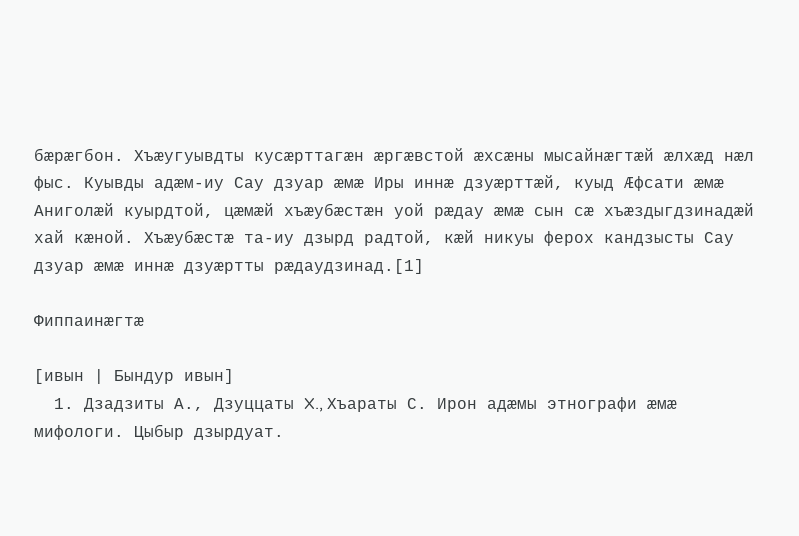бæрæгбон. Хъæугуывдты кусæрттагæн æргæвстой æхсæны мысайнæгтæй æлхæд нæл фыс. Куывды адæм-иу Сау дзуар æмæ Иры иннæ дзуæрттæй, куыд Æфсати æмæ Аниголæй куырдтой, цæмæй хъæубæстæн уой рæдау æмæ сын сæ хъæздыгдзинадæй хай кæной. Хъæубæстæ та-иу дзырд радтой, кæй никуы ферох кандзысты Сау дзуар æмæ иннæ дзуæртты рæдаудзинад.[1]

Фиппаинæгтæ

[ивын | Бындур ивын]
  1. Дзадзиты А., Дзуццаты X., Хъараты С. Ирон адæмы этнографи æмæ мифологи. Цыбыр дзырдуат.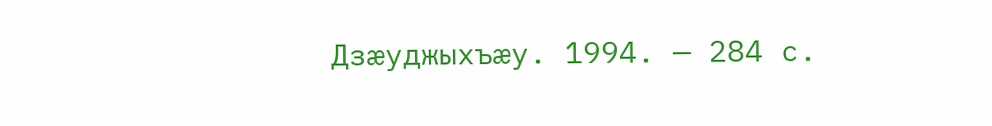Дзæуджыхъæу. 1994. — 284 с.